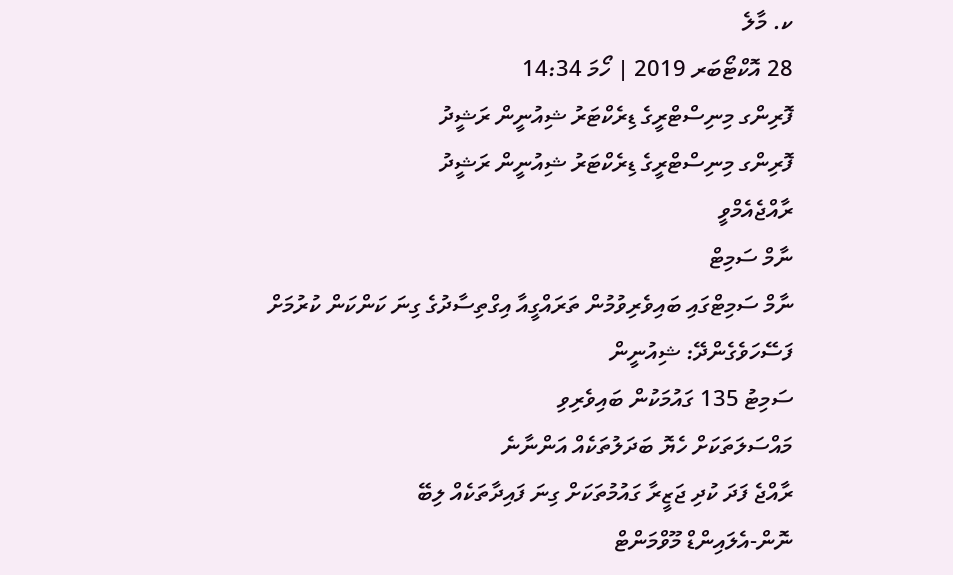ކ. މާލެ
28 އޮކްޓޯބަރ 2019 | ހޯމަ 14:34
ފޮރިންގ މިނިސްޓްރީގެ ޑިރެކްޓަރު ޝިއުނީން ރަޝީދު
ފޮރިންގ މިނިސްޓްރީގެ ޑިރެކްޓަރު ޝިއުނީން ރަޝީދު
ރާއްޖެއެމްވީ
ނާމް ސަމިޓް
ނާމް ސަމިޓްގައި ބައިވެރިވުމުން ތަރައްގީއާ އިގްތިސާދުގެ ގިނަ ކަންކަން ކުރުމަށް ފަސޭހަވެގެންދޭ: ޝިއުނީން
ސަމިޓު 135 ގައުމަކުން ބައިވެރިވި
މައްސަލަތަކަށް ހެޔޮ ބަދަލުތަކެއް އަންނާނެ
ރާއްޖެ ފަދަ ކުދި ޖަޒީރާ ގައުމުތަކަށް ގިނަ ފައިދާތަކެއް ލިބޭ
ނޮން-އެލައިންޑް މޫވްމަންޓް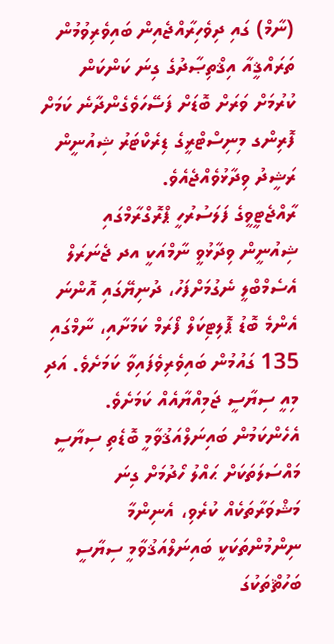(ނާމް) ގައި ދިވެހިރާއްޖެއިން ބައިވެރިވުމުން ތަރައްޤީއާ އިޤްތިޞާދުގެ ގިނަ ކަންކަން ކުރުމަށް ވަރަށް ބޮޑަށް ފަސޭހަވެގެންދާނެ ކަމަށް ފޮރިންގ މިނިސްޓްރީގެ ޑިރެކްޓަރު ޝިއުނީން ރަޝީދު ވިދާޅުވެއްޖެއެވެ.
ރާއްޖެޓީވީގެ ފަލަސުރުހީ ޕްރޮގްރާމްގައި ޝިއުނީން ވިދާޅުވީ ނާމްއަކީ އދ ޖެނަރަލް އެސެމްބްލީ ނެގުމަށްފަހު، ދުނިޔޭގައި އޮންނަ އެންމެ ބޮޑު ޕޮލިޓިކަލް ފޯރަމް ކަމަށާއި، ނާމްގައި 135 ގައުމުން ބައިވެރިވެފައިވާ ކަމަށެވެ. އަދި މިއީ ސިޔާސީ ޖަމިއްޔާއެއް ކަމަށެވެ. އެހެންކަމުން ބައިނަލްއަޤުވާމީ ބޮޑެތި ސިޔާސީ މައްސަލަތަކަށް ޙައްލު ހޯދުމަށް ގިނަ މަޝްވަރާތަކެއް ކުރެވި، އެނިންމާ ނިންމުންތަކަކީ ބައިނަލްއަޤުވާމީ ސިޔާސީ ބަހުޘްތަކުގަ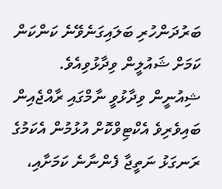ބަރުދަންހުރި ބަލައިގަނެވޭނެ ކަންކަން ކަމަށް ޝައުލީން ވިދާޅުވިއެވެ.
ޝިއުނީން ވިދާޅުވީ ނާމްގައި ރާއްޖެއިން ބައިވެރިވެ އެކްޓިވްކޮށް އުޅުމުން އެކަމުގެ ރަނގަޅު ނަތީޖާ ފެންނާނެ ކަމަށާއި،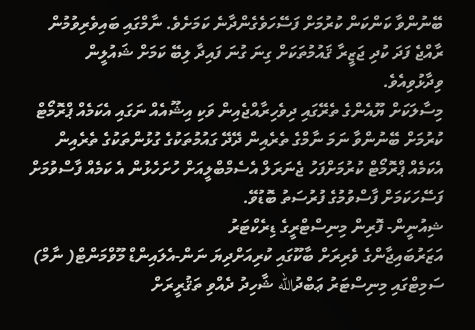ބޭނުންވާ ކަންކަން ކުރުމަށް ފަސޭހަވެގެންދާނެ ކަމަށެވެ. ނާމްގައި ބައިވެރިވުމުން ރާއްޖެ ފަދަ ކުދި ޖަޒީރާ ޤައުމުތަކަށް ގިނަ ގުނަ ފައިދާ ލިބޭ ކަމަށް ޝައުލީން ވިދާޅުވިއެވެ.
މިސާލަކަށް ޔޫއެންގެ ތެރޭގައި ދިވެހިރާއްޖެއިން ވަކި އިޝޫއެއް ނަގައި އެކަމެއް ޕްރޮމޯޓް ކުރުމަށް ބޭނުންވާ ނަމަ ނާމްގެ ތެރެއިން ދޭދޭ ގައުމުތަކުގެ ގުޅުންތަކުގެ ތެރެއިން އެކަމެއް ޕްރޮމޯޓް ކުރުމަށްފަހު ޖެނަރަލް އެސެމްބްލީއަށް ހުށަހެޅުން އެ ކަމެއް ފާސްވުމަށް ފަސޭހަކަމަށް ފާސްވުމުގެ ފުރުސަތު ބޮޑުވޭ.
ޝިއުނީން- ފޮރިން މިނިސްޓްރީގެ ޑިރެކްޓަރު
އަޒަރުބައިޖާންގެ ވެރިރަށް ބާކޫގައި ކުރިއަށްދިޔަ ނަން-އެލައިންޑް މޫވްމަންޓް( ނާމް) ސަމިޓްގައި މިނިސްޓަރު ޢަބްދުالله ޝާހިދު ދެއްވި ތަޤުރީރަށް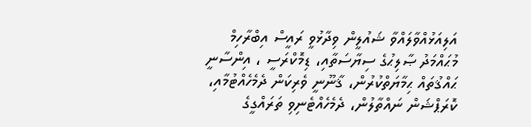އަލިއަޅުއްވާލައްވާ ޝައުލީން ވިދާޅުވީ ރައީސް އިބްރާހިމް މުޙައްމަދު ޞާލިޙުގެ ސިޔާސަތާއި، ޑިމޮކްރަސީ ، އިންސާނީ ޙައްޤުތައް ޙިމާޔަތްކުރުން، ޤާނޫނީ ވެރިކަން ދެމެހެއްޓުމާއި، ކޮރަޕްޝަން ނައްތާލުން، ދެމެހެއްޓެނިވި ތަރައްގީގެ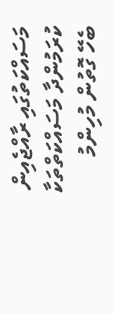މަސައްކަތުގައި ރާއްޖެއިން ކުރަމުންދާ މަސައްކަތްތަކާ ބެހޭ ގޮތުން މުހިންމު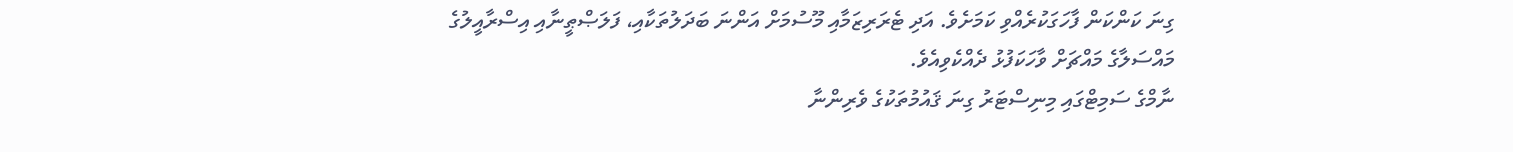ގިނަ ކަންކަން ފާހަގަކުރެއްވި ކަމަށެވެ. އަދި ޓެރަރިޒަމާއި މޫސުމަށް އަންނަ ބަދަލުތަކާއި، ފަލަޞްޠީނާއި އިސްރާއީލުގެ މައްސަލާގެ މައްޗަށް ވާހަކަފުޅު ދެއްކެވިއެވެ.
ނާމްގެ ސަމިޓްގައި މިނިސްޓަރު ގިނަ ޤައުމުތަކުގެ ވެރިންނާ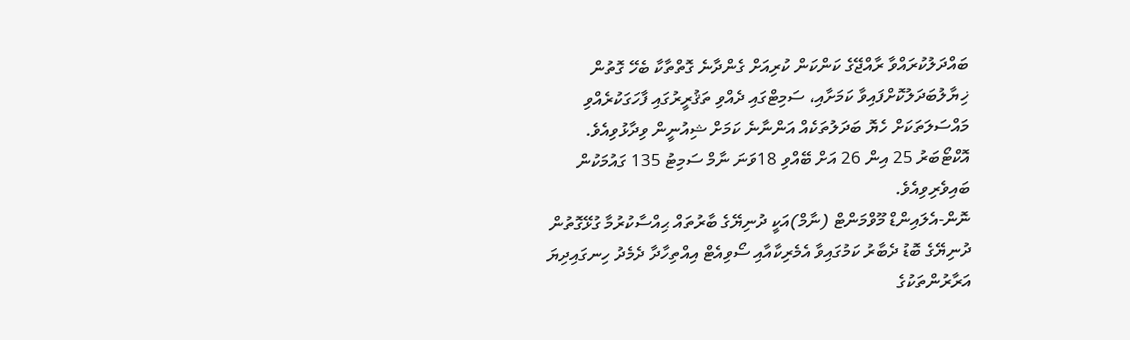ބައްދަލުކުރައްވާ ރާއްޖޭގެ ކަންކަން ކުރިއަށް ގެންދާނެ ގޮތްތާކާ ބެހޭ ގޮތުން ޚިޔާލުބަދަލުކޮށްފައިވާ ކަމަށާއި، ސަމިޓްގައި ދެއްވި ތަޤުރީރުގައި ފާހަގަކުރެއްވި މައްސަލަތަކަށް ހެޔޮ ބަދަލުތަކެއް އަންނާނެ ކަމަށް ޝިއުނީން ވިދާޅުވިއެވެ.
އޮކްޓޯބަރު 25 އިން 26 އަށް ބޭއްވި 18ވަނަ ނާމް ސަމިޓު 135 ގައުމަކުން ބައިވެރިވިއެވެ.
ނޮން-އެލައިންޑް މޫވްމަންޓް (ނާމް)އަކީ ދުނިޔޭގެ ބާރުތައް ޙިއްސާކުރުމާ ގުޅޭގޮތުން ދުނިޔޭގެ ބޮޑު ދެބާރު ކަމުގައިވާ އެމެރިކާއާއި ސޯވިއެޓް އިއްތިހާދާ ދެމެދު ހިނގައިދިޔަ އަރާރުންތަކުގެ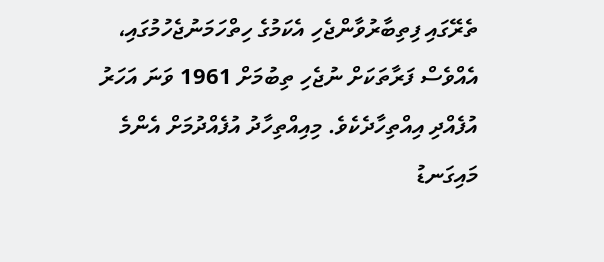ތެރޭގައި ފިތިބާރުވާންޖެހި އެކަމުގެ ހިތްހަމަނުޖެހުމުގައި، އެއްވެސް ފަރާތަކަށް ނުޖެހި ތިބުމަށް 1961 ވަނަ އަހަރު އުފެއްދި އިއްތިހާދެކެވެ. މިއިއްތިހާދު އުފެއްދުމަށް އެންމެ މައިގަނޑު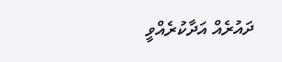ދައުރެއް އަދާކުރެއްވީ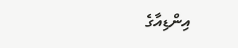އިންޑިއާގެ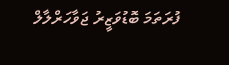ފުރަތަމަ ބޮޑުވަޒީރު ޖަވާހަރްލާލް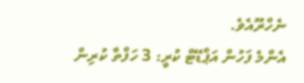ނެހްރޫއެވެ.
އެންމެ ފަހުން އަޕްޑޭޓް ކުރީ: 3 ހަފްތާ ކުރިން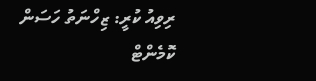ރިވިއު ކުރީ: ޒިހްނަތު ހަސަން
ކޮމެންޓް